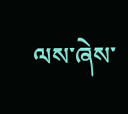ལས་ཞེས་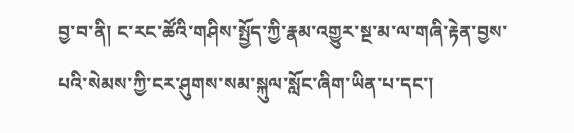བྱ་བ་ནི། ང་རང་ཚོའི་གཤིས་སྤྱོད་ཀྱི་རྣམ་འགྱུར་སྔ་མ་ལ་གཞི་རྟེན་བྱས་པའི་སེམས་ཀྱི་ངར་ཤུགས་སམ་སྐུལ་སློང་ཞིག་ཡིན་པ་དང་།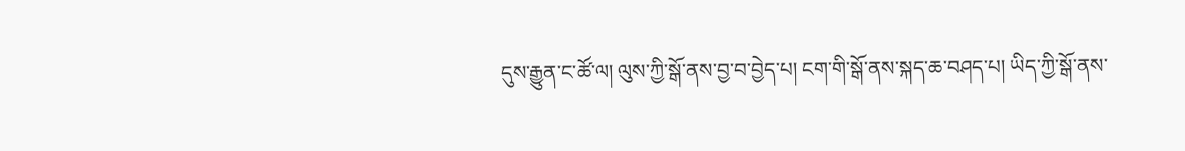དུས་རྒྱུན་ང་ཚོ་ལ། ལུས་ཀྱི་སྒོ་ནས་བྱ་བ་བྱེད་པ། ངག་གི་སྒོ་ནས་སྐད་ཆ་བཤད་པ། ཡིད་ཀྱི་སྒོ་ནས་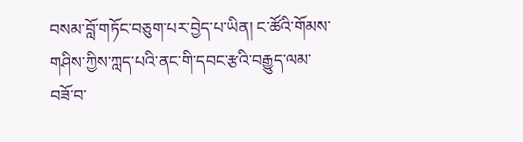བསམ་བློ་གཏོང་བཅུག་པར་བྱེད་པ་ཡིན། ང་ཚོའི་གོམས་གཤིས་ཀྱིས་ཀླད་པའི་ནང་གི་དབང་རྩའི་བརྒྱུད་ལམ་བཟོ་བ་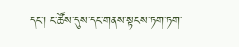དང་། ང་ཚོས་དུས་དང་གནས་སྟངས་ཏག་ཏག་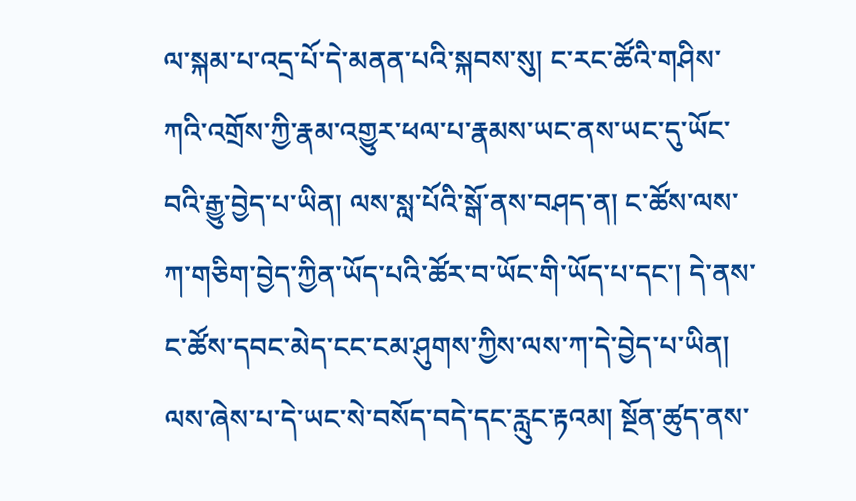ལ་སྐམ་པ་འདྲ་པོ་དེ་མནན་པའི་སྐབས་སུ། ང་རང་ཚོའི་གཤིས་ཀའི་འགྲོས་ཀྱི་རྣམ་འགྱུར་ཕལ་པ་རྣམས་ཡང་ནས་ཡང་དུ་ཡོང་བའི་རྒྱུ་བྱེད་པ་ཡིན། ལས་སླ་པོའི་སྒོ་ནས་བཤད་ན། ང་ཚོས་ལས་ཀ་གཅིག་བྱེད་ཀྱིན་ཡོད་པའི་ཚོར་བ་ཡོང་གི་ཡོད་པ་དང་། དེ་ནས་ང་ཚོས་དབང་མེད་ངང་ངམ་ཤུགས་ཀྱིས་ལས་ཀ་དེ་བྱེད་པ་ཡིན།
ལས་ཞེས་པ་དེ་ཡང་སེ་བསོད་བདེ་དང་རླུང་རྟའམ། སྔོན་ཚུད་ནས་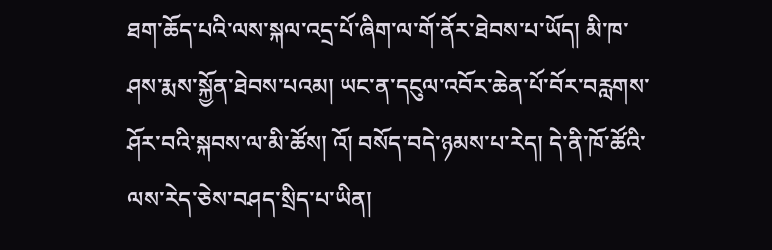ཐག་ཆོད་པའི་ལས་སྐལ་འདྲ་པོ་ཞིག་ལ་གོ་ནོར་ཐེབས་པ་ཡོད། མི་ཁ་ཤས་རྨས་སྐྱོན་ཐེབས་པའམ། ཡང་ན་དངུལ་འབོར་ཆེན་པོ་བོར་བརླགས་ཤོར་བའི་སྐབས་ལ་མི་ཚོས། འོ། བསོད་བདེ་ཉམས་པ་རེད། དེ་ནི་ཁོ་ཚོའི་ལས་རེད་ཅེས་བཤད་སྲིད་པ་ཡིན།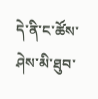དེ་ནི་ང་ཚོས་ཤེས་མི་ཐུབ་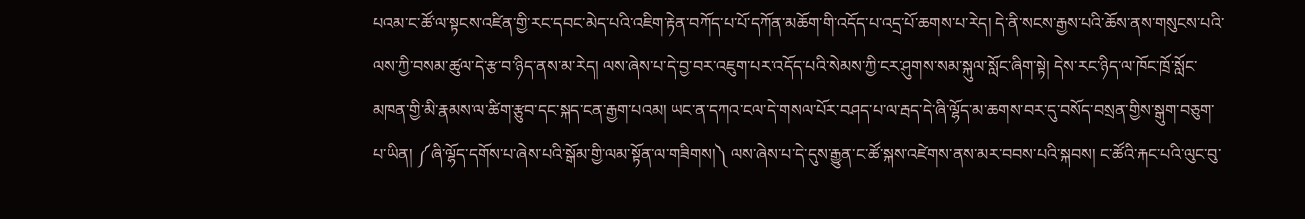པའམ་ང་ཚོ་ལ་སྟངས་འཛིན་གྱི་རང་དབང་མེད་པའི་འཇིག་རྟེན་བཀོད་པ་པོ་དཀོན་མཆོག་གི་འདོད་པ་འདྲ་པོ་ཆགས་པ་རེད། དེ་ནི་སངས་རྒྱས་པའི་ཆོས་ནས་གསུངས་པའི་ལས་ཀྱི་བསམ་ཚུལ་དེ་རྩ་བ་ཉིད་ནས་མ་རེད། ལས་ཞེས་པ་དེ་བྱ་བར་འཇུག་པར་འདོད་པའི་སེམས་ཀྱི་ངར་ཤུགས་སམ་སྐུལ་སློང་ཞིག་སྟེ། དེས་རང་ཉིད་ལ་ཁོང་ཁྲོ་སློང་མཁན་གྱི་མི་རྣམས་ལ་ཚིག་རྩུབ་དང་སྐད་ངན་རྒྱག་པའམ། ཡང་ན་དཀའ་ངལ་དེ་གསལ་པོར་བཤད་པ་ལ་རྦད་དེ་ཞི་ལྷོད་མ་ཆགས་བར་དུ་བསོད་བསྲན་གྱིས་སྒུག་བཅུག་པ་ཡིན། ༼ཞི་ལྷོད་དགོས་པ་ཞེས་པའི་སྒོམ་གྱི་ལམ་སྟོན་ལ་གཟིགས།༽ ལས་ཞེས་པ་དེ་དུས་རྒྱུན་ང་ཚོ་སྐས་འཛེགས་ནས་མར་བབས་པའི་སྐབས། ང་ཚོའི་རྐང་པའི་ལུང་བུ་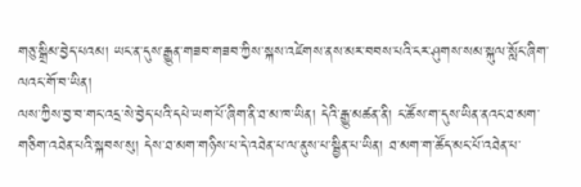གཅུ་སྒྲིམ་བྱེད་པའམ། ཡང་ན་དུས་རྒྱུན་གཟབ་གཟབ་ཀྱིས་སྐས་འཛེགས་ནས་མར་བབས་པའི་ངར་ཤུགས་སམ་སྐུལ་སློང་ཞིག་ལའང་གོ་བ་ཡིན།
ལས་ཀྱིས་བྱ་བ་གང་འདྲ་སེ་བྱེད་པའི་དཔེ་ཡག་པོ་ཞིག་ནི་ཐ་མ་ཁ་ཡིན། དེའི་རྒྱུ་མཚན་ནི། ང་ཚོས་ག་དུས་ཡིན་ནའང་ཐ་མག་གཅིག་འཐེན་པའི་སྐབས་སུ། དེས་ཐ་མག་གཉིས་པ་དེ་འཐེན་པ་ལ་ནུས་པ་སྦྱིན་པ་ཡིན། ཐ་མག་ག་ཚོད་མང་པོ་འཐེན་པ་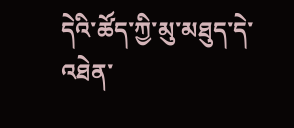དེའི་ཚོད་ཀྱི་མུ་མཐུད་དེ་འཐེན་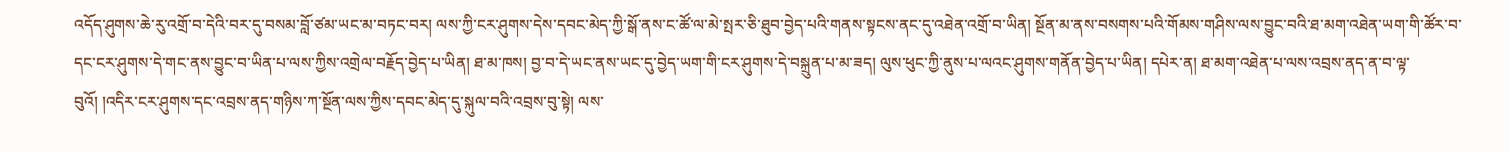འདོད་ཤུགས་ཆེ་རུ་འགྲོ་བ་དེའི་བར་དུ་བསམ་བློ་ཙམ་ཡང་མ་བཏང་བར། ལས་ཀྱི་ངར་ཤུགས་དེས་དབང་མེད་ཀྱི་སྒོ་ནས་ང་ཚོ་ལ་མེ་སྤར་ཅི་ཐུབ་བྱེད་པའི་གནས་སྟངས་ནང་དུ་འཐེན་འགྲོ་བ་ཡིན། སྔོན་མ་ནས་བསགས་པའི་གོམས་གཤིས་ལས་བྱུང་བའི་ཐ་མག་འཐེན་ཡག་གི་ཚོར་བ་དང་ངར་ཤུགས་དེ་གང་ནས་བྱུང་བ་ཡིན་པ་ལས་ཀྱིས་འགྲེལ་བརྗོད་བྱེད་པ་ཡིན། ཐ་མ་ཁས། བྱ་བ་དེ་ཡང་ནས་ཡང་དུ་བྱེད་ཡག་གི་ངར་ཤུགས་དེ་བསྐྲུན་པ་མ་ཟད། ལུས་ཕུང་ཀྱི་ནུས་པ་ལའང་ཤུགས་གནོན་བྱེད་པ་ཡིན། དཔེར་ན། ཐ་མག་འཐེན་པ་ལས་འབྲས་ནད་ན་བ་ལྟ་བུའོ། །འདིར་ངར་ཤུགས་དང་འབྲས་ནད་གཉིས་ཀ་སྔོན་ལས་ཀྱིས་དབང་མེད་དུ་སྐུལ་བའི་འབྲས་བུ་སྟེ། ལས་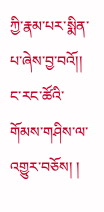ཀྱི་རྣམ་པར་སྨིན་པ་ཞེས་བྱ་བའོ།།
ང་རང་ཚོའི་གོམས་གཤིས་ལ་འགྱུར་བཅོས། །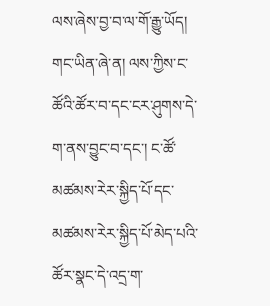ལས་ཞེས་བྱ་བ་ལ་གོ་རྒྱུ་ཡོད། གང་ཡིན་ཞེ་ན། ལས་ཀྱིས་ང་ཚོའི་ཚོར་བ་དང་ངར་ཤུགས་དེ་ག་ནས་བྱུང་བ་དང་། ང་ཚོ་མཚམས་རེར་སྐྱིད་པོ་དང་མཚམས་རེར་སྐྱིད་པོ་མེད་པའི་ཚོར་སྣང་དེ་འདྲ་ག་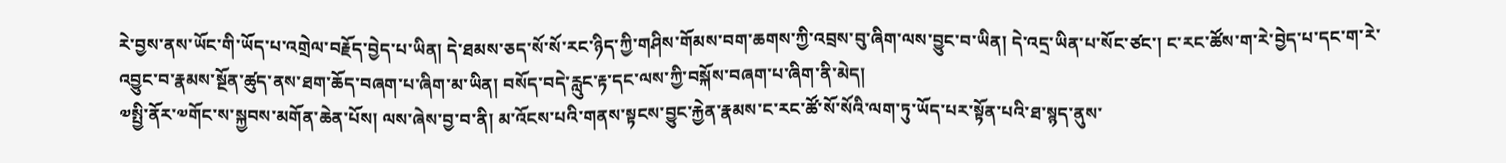རེ་བྱས་ནས་ཡོང་གི་ཡོད་པ་འགྲེལ་བརྗོད་བྱེད་པ་ཡིན། དེ་ཐམས་ཅད་སོ་སོ་རང་ཉིད་ཀྱི་གཤིས་གོམས་བག་ཆགས་ཀྱི་འབྲས་བུ་ཞིག་ལས་བྱུང་བ་ཡིན། དེ་འདྲ་ཡིན་པ་སོང་ཙང་། ང་རང་ཚོས་ག་རེ་བྱེད་པ་དང་ག་རེ་འབྱུང་བ་རྣམས་སྔོན་ཚུད་ནས་ཐག་ཆོད་བཞག་པ་ཞིག་མ་ཡིན། བསོད་བདེ་རླུང་རྟ་དང་ལས་ཀྱི་བསྐོས་བཞག་པ་ཞིག་ནི་མེད།
༧སྤྱི་ནོར་༧གོང་ས་སྐྱབས་མགོན་ཆེན་པོས། ལས་ཞེས་བྱ་བ་ནི། མ་འོངས་པའི་གནས་སྟངས་བྱུང་རྐྱེན་རྣམས་ང་རང་ཚོ་སོ་སོའི་ལག་ཏུ་ཡོད་པར་སྟོན་པའི་ཐ་སྙད་ནུས་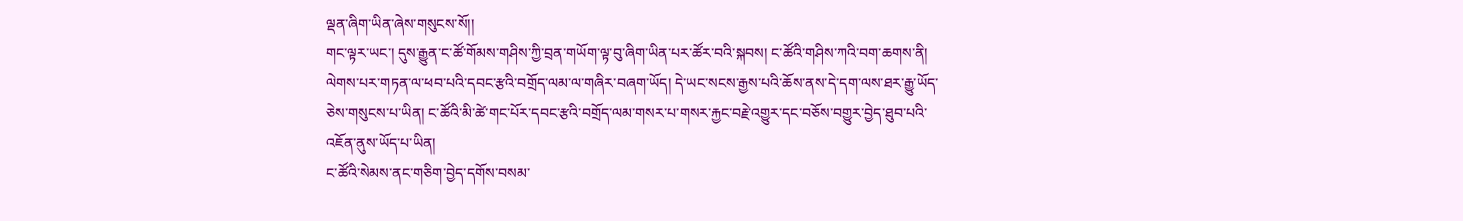ལྡན་ཞིག་ཡིན་ཞེས་གསུངས་སོ།།
གང་ལྟར་ཡང་། དུས་རྒྱུན་ང་ཚོ་གོམས་གཤིས་ཀྱི་བྲན་གཡོག་ལྟ་བུ་ཞིག་ཡིན་པར་ཚོར་བའི་སྐབས། ང་ཚོའི་གཤིས་ཀའི་བག་ཆགས་ནི། ལེགས་པར་གཏན་ལ་ཕབ་པའི་དབང་རྩའི་བགྲོད་ལམ་ལ་གཞིར་བཞག་ཡོད། དེ་ཡང་སངས་རྒྱས་པའི་ཆོས་ནས་དེ་དག་ལས་ཐར་རྒྱུ་ཡོད་ཅེས་གསུངས་པ་ཡིན། ང་ཚོའི་མི་ཚེ་གང་པོར་དབང་རྩའི་བགྲོད་ལམ་གསར་པ་གསར་རྐྱང་བརྗེ་འགྱུར་དང་བཅོས་བགྱུར་བྱེད་ཐུབ་པའི་འཇོན་ནུས་ཡོད་པ་ཡིན།
ང་ཚོའི་སེམས་ནང་གཅིག་བྱེད་དགོས་བསམ་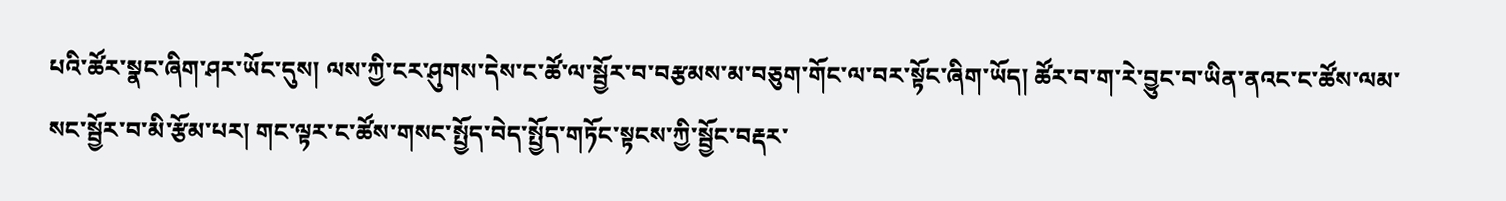པའི་ཚོར་སྣང་ཞིག་ཤར་ཡོང་དུས། ལས་ཀྱི་ངར་ཤུགས་དེས་ང་ཚོ་ལ་སྦྱོར་བ་བརྩམས་མ་བཅུག་གོང་ལ་བར་སྟོང་ཞིག་ཡོད། ཚོར་བ་ག་རེ་བྱུང་བ་ཡིན་ནའང་ང་ཚོས་ལམ་སང་སྦྱོར་བ་མི་རྩོམ་པར། གང་ལྟར་ང་ཚོས་གསང་སྤྱོད་བེད་སྤྱོད་གཏོང་སྟངས་ཀྱི་སྦྱོང་བརྡར་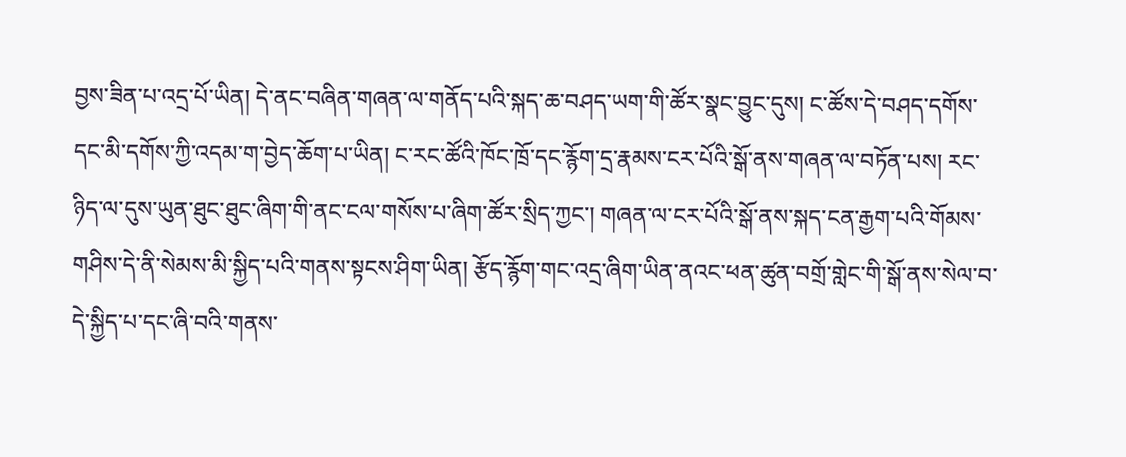བྱས་ཟིན་པ་འདྲ་པོ་ཡིན། དེ་ནང་བཞིན་གཞན་ལ་གནོད་པའི་སྐད་ཆ་བཤད་ཡག་གི་ཚོར་སྣང་བྱུང་དུས། ང་ཚོས་དེ་བཤད་དགོས་དང་མི་དགོས་ཀྱི་འདམ་ག་བྱེད་ཆོག་པ་ཡིན། ང་རང་ཚོའི་ཁོང་ཁྲོ་དང་རྙོག་དྲ་རྣམས་ངར་པོའི་སྒོ་ནས་གཞན་ལ་བཏོན་པས། རང་ཉིད་ལ་དུས་ཡུན་ཐུང་ཐུང་ཞིག་གི་ནང་ངལ་གསོས་པ་ཞིག་ཚོར་སྲིད་ཀྱང་། གཞན་ལ་ངར་པོའི་སྒོ་ནས་སྐད་ངན་རྒྱག་པའི་གོམས་གཤིས་དེ་ནི་སེམས་མི་སྐྱིད་པའི་གནས་སྟངས་ཤིག་ཡིན། རྩོད་རྙོག་གང་འདྲ་ཞིག་ཡིན་ནའང་ཕན་ཚུན་བགྲོ་གླེང་གི་སྒོ་ནས་སེལ་བ་དེ་སྐྱིད་པ་དང་ཞི་བའི་གནས་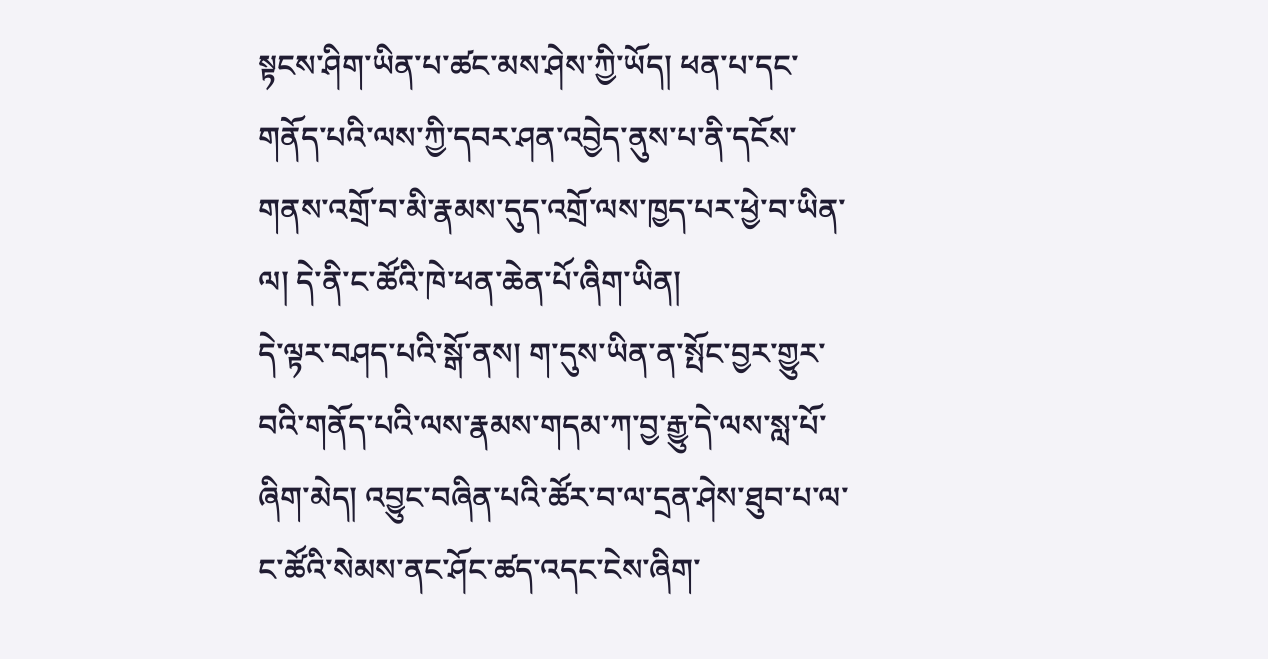སྟངས་ཤིག་ཡིན་པ་ཚང་མས་ཤེས་ཀྱི་ཡོད། ཕན་པ་དང་གནོད་པའི་ལས་ཀྱི་དབར་ཤན་འབྱེད་ནུས་པ་ནི་དངོས་གནས་འགྲོ་བ་མི་རྣམས་དུད་འགྲོ་ལས་ཁྱད་པར་ཕྱེ་བ་ཡིན་ལ། དེ་ནི་ང་ཚོའི་ཁེ་ཕན་ཆེན་པོ་ཞིག་ཡིན།
དེ་ལྟར་བཤད་པའི་སྒོ་ནས། ག་དུས་ཡིན་ན་སྤོང་བྱར་གྱུར་བའི་གནོད་པའི་ལས་རྣམས་གདམ་ཀ་བྱ་རྒྱུ་དེ་ལས་སླ་པོ་ཞིག་མེད། འབྱུང་བཞིན་པའི་ཚོར་བ་ལ་དྲན་ཤེས་ཐུབ་པ་ལ་ང་ཚོའི་སེམས་ནང་ཤོང་ཚད་འདང་ངེས་ཞིག་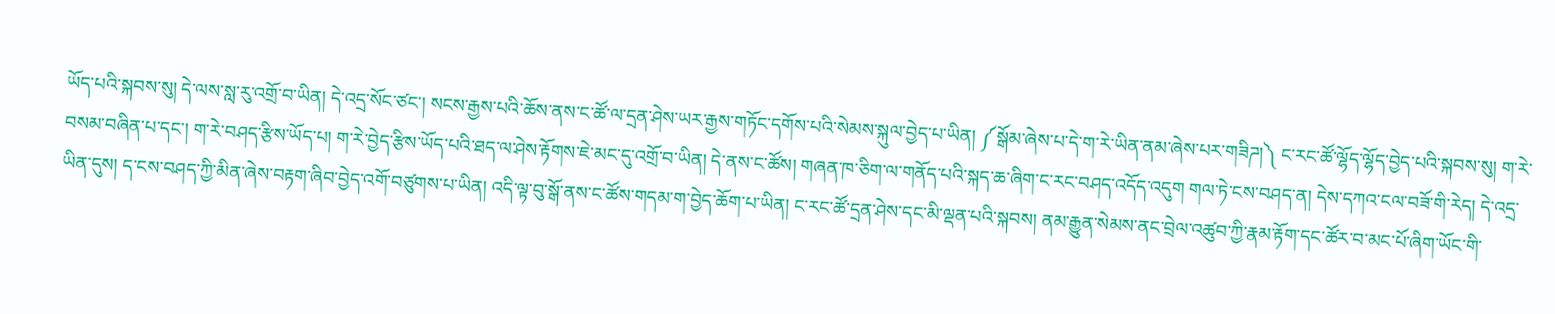ཡོད་པའི་སྐབས་སུ། དེ་ལས་སླ་རུ་འགྲོ་བ་ཡིན། དེ་འདྲ་སོང་ཙང་། སངས་རྒྱས་པའི་ཆོས་ནས་ང་ཚོ་ལ་དྲན་ཤེས་ཡར་རྒྱས་གཏོང་དགོས་པའི་སེམས་སྐུལ་བྱེད་པ་ཡིན། ༼སྒོམ་ཞེས་པ་དེ་ག་རེ་ཡིན་ནམ་ཞེས་པར་གཟིཌ།༽ ང་རང་ཚོ་ལྷོད་ལྷོད་བྱེད་པའི་སྐབས་སུ། ག་རེ་བསམ་བཞིན་པ་དང་། ག་རེ་བཤད་རྩིས་ཡོད་པ། ག་རེ་བྱེད་རྩིས་ཡོད་པའི་ཐད་ལ་ཤེས་རྟོགས་ཇེ་མང་དུ་འགྲོ་བ་ཡིན། དེ་ནས་ང་ཚོས། གཞན་ཁ་ཅིག་ལ་གནོད་པའི་སྐད་ཆ་ཞིག་ང་རང་བཤད་འདོད་འདུག གལ་ཏེ་ངས་བཤད་ན། དེས་དཀའ་ངལ་བཟོ་གི་རེད། དེ་འདྲ་ཡིན་དུས། ད་ངས་བཤད་ཀྱི་མིན་ཞེས་བརྟག་ཞིབ་བྱེད་འགོ་བཙུགས་པ་ཡིན། འདི་ལྟ་བུ་སྒོ་ནས་ང་ཚོས་གདམ་ག་བྱེད་ཆོག་པ་ཡིན། ང་རང་ཚོ་དྲན་ཤེས་དང་མི་ལྡན་པའི་སྐབས། ནམ་རྒྱུན་སེམས་ནང་བྲེལ་འཚུབ་ཀྱི་རྣམ་རྟོག་དང་ཚོར་བ་མང་པོ་ཞིག་ཡོང་གི་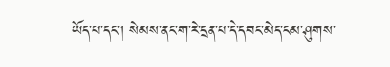ཡོད་པ་དང་། སེམས་ནང་ག་རེ་དྲན་པ་དེ་དབང་མེད་ངམ་ཤུགས་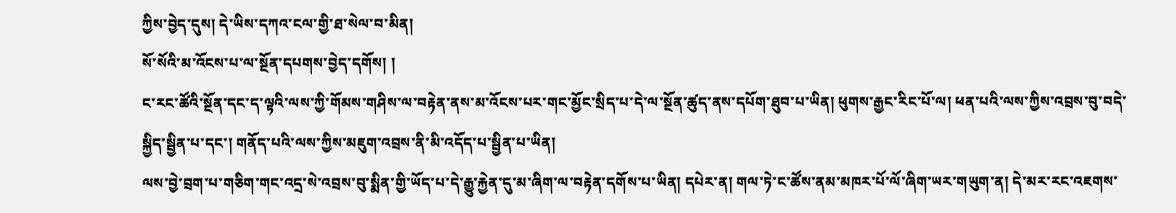ཀྱིས་བྱེད་དུས། དེ་ཡིས་དཀའ་ངལ་གྱི་ཐ་སེལ་བ་མིན།
སོ་སོའི་མ་འོངས་པ་ལ་སྔོན་དཔགས་བྱེད་དགོས། །
ང་རང་ཚོའི་སྔོན་དང་ད་ལྟའི་ལས་ཀྱི་གོམས་གཤིས་ལ་བརྟེན་ནས་མ་འོངས་པར་གང་མྱོང་སྲིད་པ་དེ་ལ་སྔོན་ཚུད་ནས་དཔོག་ཐུབ་པ་ཡིན། ཕུགས་རྒྱང་རིང་པོ་ལ། ཕན་པའི་ལས་ཀྱིས་འབྲས་བུ་བདེ་སྐྱིད་སྦྱིན་པ་དང་། གནོད་པའི་ལས་ཀྱིས་མཇུག་འབྲས་ནི་མི་འདོད་པ་སྦྱིན་པ་ཡིན།
ལས་བྱེ་བྲག་པ་གཅིག་གང་འདྲ་སེ་འབྲས་བུ་སྨིན་གྱི་ཡོད་པ་དེ་རྒྱུ་རྐྱེན་དུ་མ་ཞིག་ལ་བརྟེན་དགོས་པ་ཡིན། དཔེར་ན། གལ་ཏེ་ང་ཚོས་ནམ་མཁར་པོ་ལོ་ཞིག་ཡར་གཡུག་ན། དེ་མར་རང་འཇགས་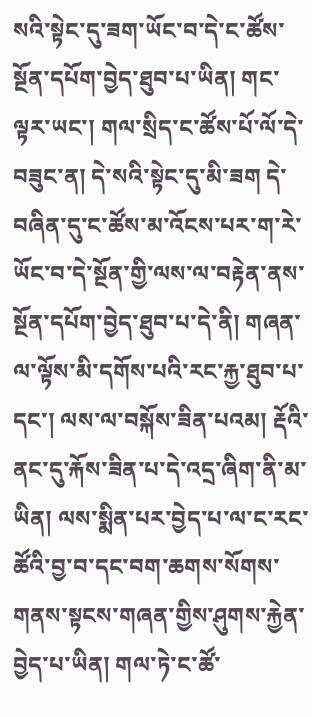སའི་སྟེང་དུ་ཟག་ཡོང་བ་དེ་ང་ཚོས་སྔོན་དཔོག་བྱེད་ཐུབ་པ་ཡིན། གང་ལྟར་ཡང་། གལ་སྲིད་ང་ཚོས་པོ་ལོ་དེ་བཟུང་ན། དེ་སའི་སྟེང་དུ་མི་ཟག དེ་བཞིན་དུ་ང་ཚོས་མ་འོངས་པར་ག་རེ་ཡོང་བ་དེ་སྔོན་གྱི་ལས་ལ་བརྟེན་ནས་སྔོན་དཔོག་བྱེད་ཐུབ་པ་དེ་ནི། གཞན་ལ་ལྟོས་མི་དགོས་པའི་རང་རྐྱ་ཐུབ་པ་དང་། ལས་ལ་བསྐོས་ཟིན་པའམ། རྡོའི་ནང་དུ་རྐོས་ཟིན་པ་དེ་འདྲ་ཞིག་ནི་མ་ཡིན། ལས་སྨིན་པར་བྱེད་པ་ལ་ང་རང་ཚོའི་བྱ་བ་དང་བག་ཆགས་སོགས་གནས་སྟངས་གཞན་གྱིས་ཤུགས་རྐྱེན་བྱེད་པ་ཡིན། གལ་ཏེ་ང་ཚོ་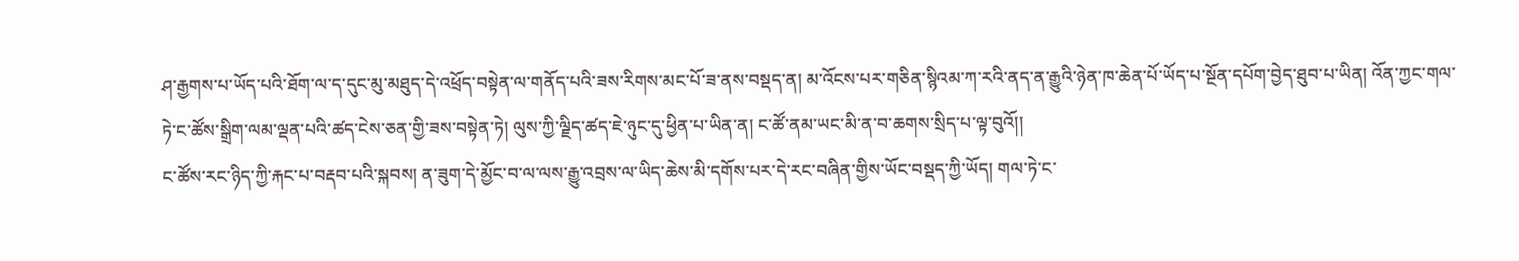ཤ་རྒྱགས་པ་ཡོད་པའི་ཐོག་ལ་ད་དུང་མུ་མཐུད་དེ་འཕྲོད་བསྟེན་ལ་གནོད་པའི་ཟས་རིགས་མང་པོ་ཟ་ནས་བསྡད་ན། མ་འོངས་པར་གཅིན་སྙིའམ་ཀ་རའི་ནད་ན་རྒྱུའི་ཉེན་ཁ་ཆེན་པོ་ཡོད་པ་སྔོན་དཔོག་བྱེད་ཐུབ་པ་ཡིན། འོན་ཀྱང་གལ་ཏེ་ང་ཚོས་སྒྲིག་ལམ་ལྡན་པའི་ཚད་ངེས་ཅན་གྱི་ཟས་བསྟེན་ཏེ། ལུས་ཀྱི་ལྗིད་ཚད་ཇེ་ཉུང་དུ་ཕྱིན་པ་ཡིན་ན། ང་ཚོ་ནམ་ཡང་མི་ན་བ་ཆགས་སྲིད་པ་ལྟ་བུའོ།།
ང་ཚོས་རང་ཉིད་ཀྱི་རྐང་པ་བརྡབ་པའི་སྐབས། ན་ཟུག་དེ་མྱོང་བ་ལ་ལས་རྒྱུ་འབྲས་ལ་ཡིད་ཆེས་མི་དགོས་པར་དེ་རང་བཞིན་གྱིས་ཡོང་བསྡད་ཀྱི་ཡོད། གལ་ཏེ་ང་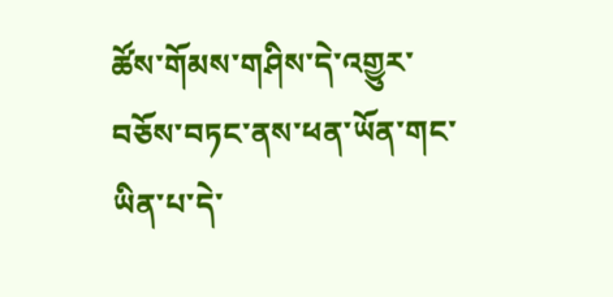ཚོས་གོམས་གཤིས་དེ་འགྱུར་བཅོས་བཏང་ནས་ཕན་ཡོན་གང་ཡིན་པ་དེ་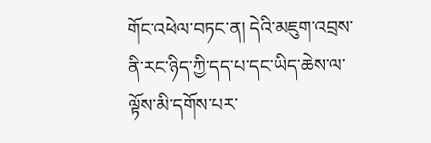གོང་འཕེལ་བཏང་ན། དེའི་མཇུག་འབྲས་ནི་རང་ཉིད་ཀྱི་དད་པ་དང་ཡིད་ཆེས་ལ་ལྟོས་མི་དགོས་པར་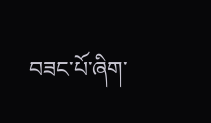བཟང་པོ་ཞིག་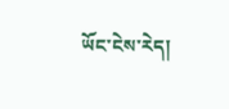ཡོང་ངེས་རེད།